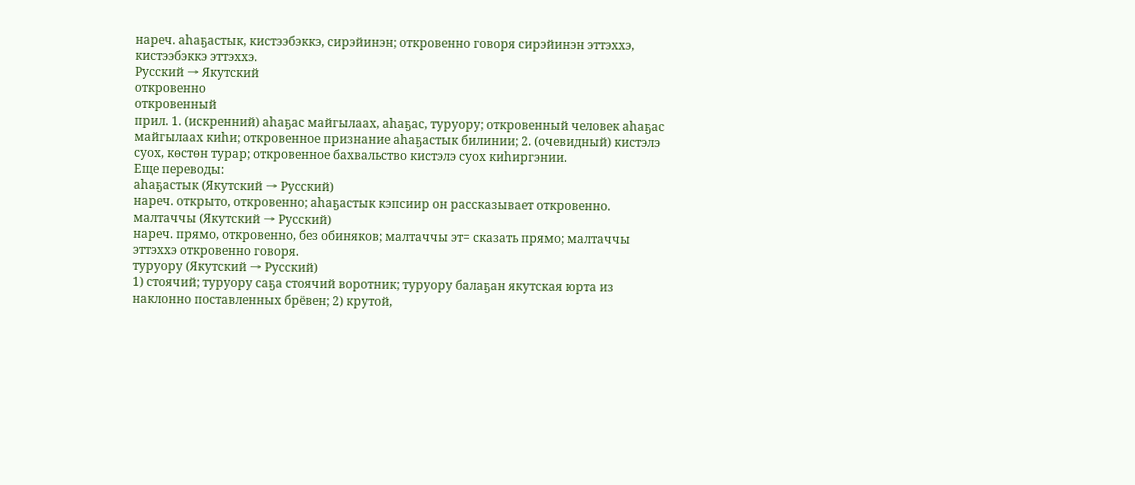нареч. аһаҕастык, кистээбэккэ, сирэйинэн; откровенно говоря сирэйинэн эттэххэ, кистээбэккэ эттэххэ.
Русский → Якутский
откровенно
откровенный
прил. 1. (искренний) аһаҕас майгылаах, аһаҕас, туруору; откровенный человек аһаҕас майгылаах киһи; откровенное признание аһаҕастык билинии; 2. (очевидный) кистэлэ суох, көстөн турар; откровенное бахвальство кистэлэ суох киһиргэнии.
Еще переводы:
аһаҕастык (Якутский → Русский)
нареч. открыто, откровенно; аһаҕастык кэпсиир он рассказывает откровенно.
малтаччы (Якутский → Русский)
нареч. прямо, откровенно, без обиняков; малтаччы эт= сказать прямо; малтаччы эттэххэ откровенно говоря.
туруору (Якутский → Русский)
1) стоячий; туруору саҕа стоячий воротник; туруору балаҕан якутская юрта из наклонно поставленных брёвен; 2) крутой,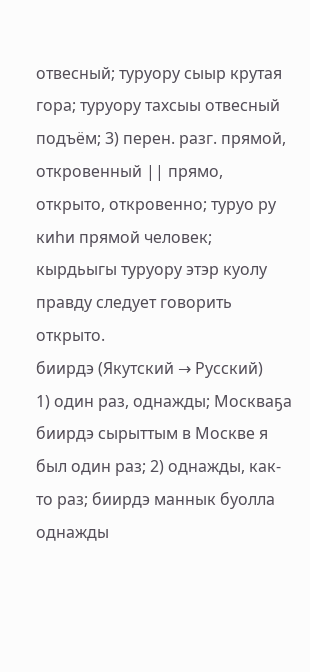отвесный; туруору сыыр крутая гора; туруору тахсыы отвесный подъём; 3) перен. разг. прямой, откровенный || прямо, открыто, откровенно; туруо ру киһи прямой человек; кырдьыгы туруору этэр куолу правду следует говорить открыто.
биирдэ (Якутский → Русский)
1) один раз, однажды; Москваҕа биирдэ сырыттым в Москве я был один раз; 2) однажды, как-то раз; биирдэ маннык буолла однажды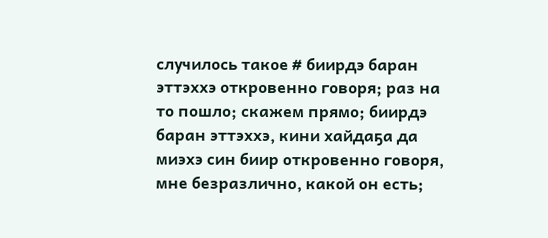случилось такое # биирдэ баран эттэххэ откровенно говоря; раз на то пошло; скажем прямо; биирдэ баран эттэххэ, кини хайдаҕа да миэхэ син биир откровенно говоря, мне безразлично, какой он есть;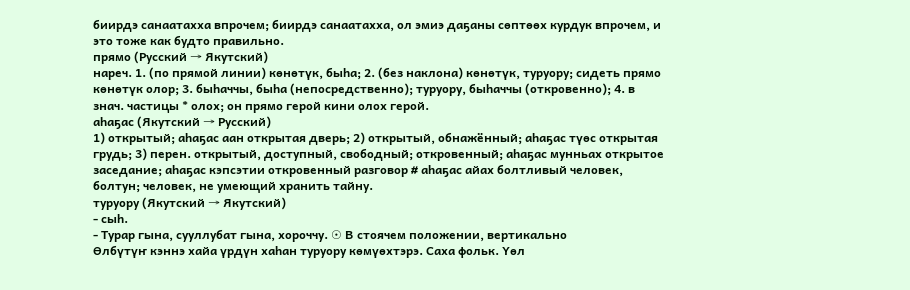биирдэ санаатахха впрочем; биирдэ санаатахха, ол эмиэ даҕаны сөптөөх курдук впрочем, и это тоже как будто правильно.
прямо (Русский → Якутский)
нареч. 1. (по прямой линии) көнөтүк, быһа; 2. (без наклона) көнөтүк, туруору; сидеть прямо көнөтүк олор; 3. быһаччы, быһа (непосредственно); туруору, быһаччы (откровенно); 4. в знач. частицы * олох; он прямо герой кини олох герой.
аһаҕас (Якутский → Русский)
1) открытый; аһаҕас аан открытая дверь; 2) открытый, обнажённый; аһаҕас түөс открытая грудь; 3) перен. открытый, доступный, свободный; откровенный; аһаҕас мунньах открытое заседание; аһаҕас кэпсэтии откровенный разговор # аһаҕас айах болтливый человек, болтун; человек, не умеющий хранить тайну.
туруору (Якутский → Якутский)
- сыһ.
- Турар гына, сууллубат гына, хороччу. ☉ В стоячем положении, вертикально
Өлбүтүҥ кэннэ хайа үрдүн хаһан туруору көмүөхтэрэ. Саха фольк. Үөл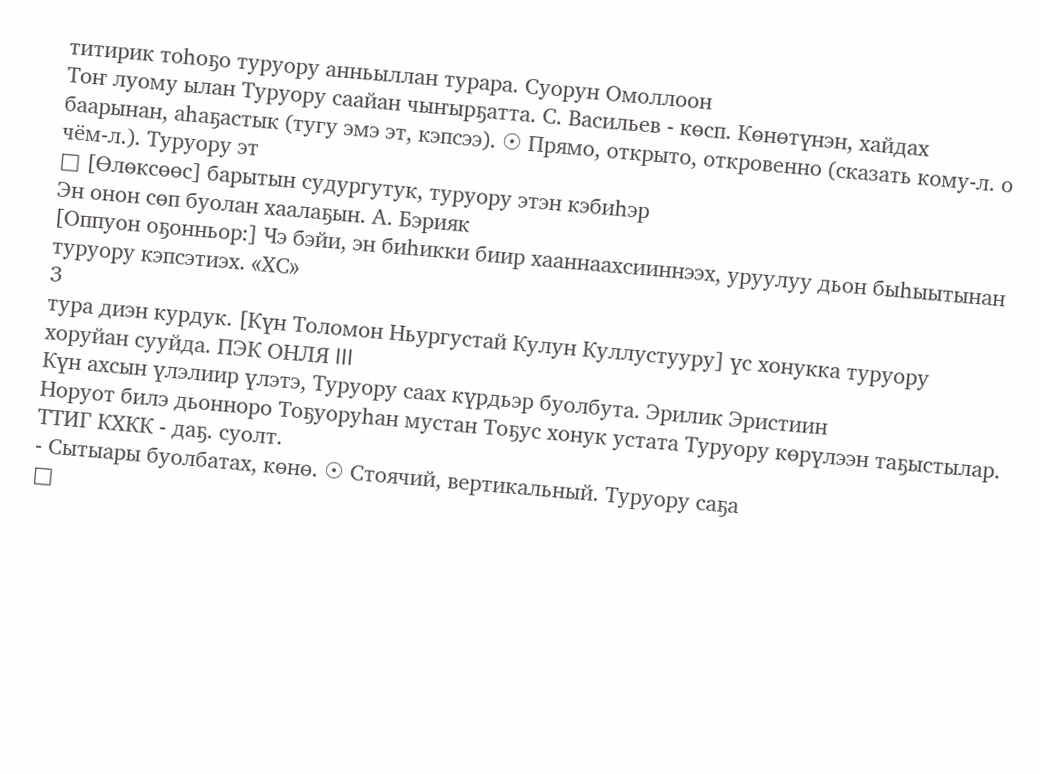титирик тоһоҕо туруору анньыллан турара. Суорун Омоллоон
Тоҥ луому ылан Туруору саайан чыҥырҕатта. С. Васильев - көсп. Көнөтүнэн, хайдах баарынан, аһаҕастык (тугу эмэ эт, кэпсээ). ☉ Прямо, открыто, откровенно (сказать кому-л. о чём-л.). Туруору эт
□ [Өлөксөөс] барытын судургутук, туруору этэн кэбиһэр
Эн онон сөп буолан хаалаҕын. А. Бэрияк
[Оппуон оҕонньор:] Чэ бэйи, эн биһикки биир хааннаахсииннээх, уруулуу дьон быһыытынан туруору кэпсэтиэх. «ХС»
3
тура диэн курдук. [Күн Толомон Ньургустай Кулун Куллустууру] үс хонукка туруору хоруйан сууйда. ПЭК ОНЛЯ III
Күн ахсын үлэлиир үлэтэ, Туруору саах күрдьэр буолбута. Эрилик Эристиин
Норуот билэ дьонноро Тоҕуоруһан мустан Тоҕус хонук устата Туруору көрүлээн таҕыстылар. ТТИГ КХКК - даҕ. суолт.
- Сытыары буолбатах, көнө. ☉ Стоячий, вертикальный. Туруору саҕа
□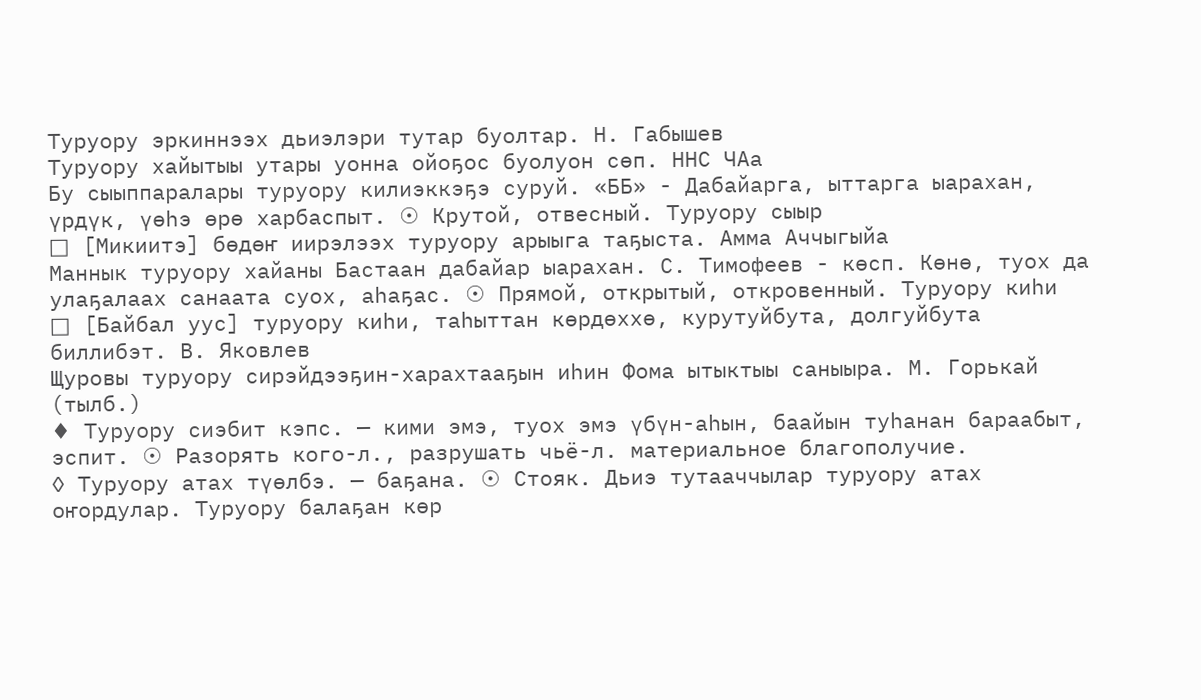Туруору эркиннээх дьиэлэри тутар буолтар. Н. Габышев
Туруору хайытыы утары уонна ойоҕос буолуон сөп. ННС ЧАа
Бу сыыппаралары туруору килиэккэҕэ суруй. «ББ» - Дабайарга, ыттарга ыарахан, үрдүк, үөһэ өрө харбаспыт. ☉ Крутой, отвесный. Туруору сыыр
□ [Микиитэ] бөдөҥ иирэлээх туруору арыыга таҕыста. Амма Аччыгыйа
Маннык туруору хайаны Бастаан дабайар ыарахан. С. Тимофеев - көсп. Көнө, туох да улаҕалаах санаата суох, аһаҕас. ☉ Прямой, открытый, откровенный. Туруору киһи
□ [Байбал уус] туруору киһи, таһыттан көрдөххө, курутуйбута, долгуйбута биллибэт. В. Яковлев
Щуровы туруору сирэйдээҕин-харахтааҕын иһин Фома ытыктыы саныыра. М. Горькай (тылб.)
♦ Туруору сиэбит кэпс. — кими эмэ, туох эмэ үбүн-аһын, баайын туһанан бараабыт, эспит. ☉ Разорять кого-л., разрушать чьё-л. материальное благополучие.
◊ Туруору атах түөлбэ. — баҕана. ☉ Стояк. Дьиэ тутааччылар туруору атах оҥордулар. Туруору балаҕан көр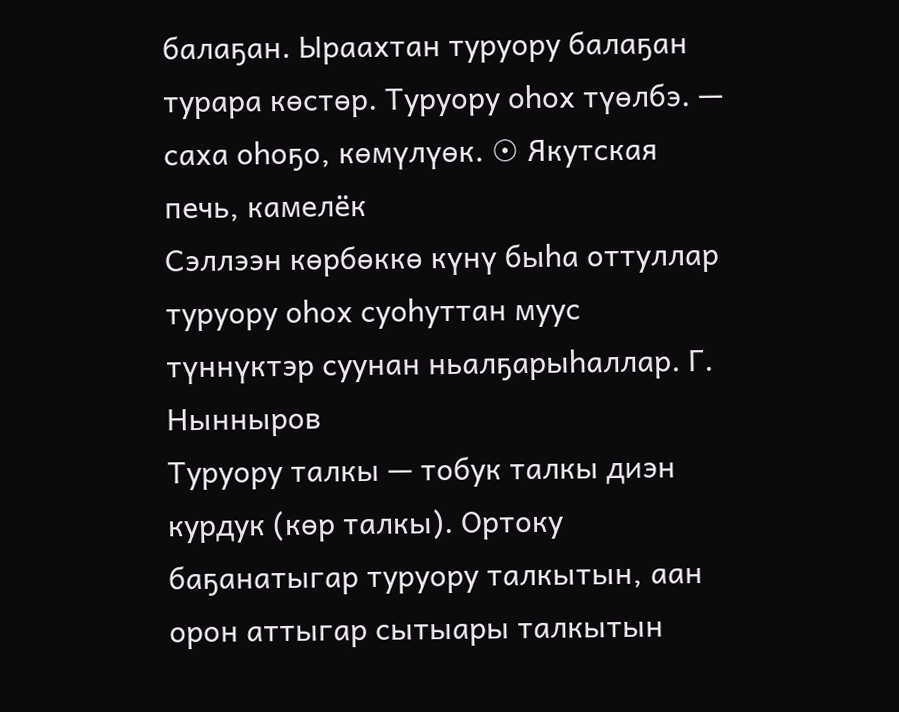балаҕан. Ыраахтан туруору балаҕан турара көстөр. Туруору оһох түөлбэ. — саха оһоҕо, көмүлүөк. ☉ Якутская печь, камелёк
Сэллээн көрбөккө күнү быһа оттуллар туруору оһох суоһуттан муус түннүктэр суунан ньалҕарыһаллар. Г. Нынныров
Туруору талкы — тобук талкы диэн курдук (көр талкы). Ортоку баҕанатыгар туруору талкытын, аан орон аттыгар сытыары талкытын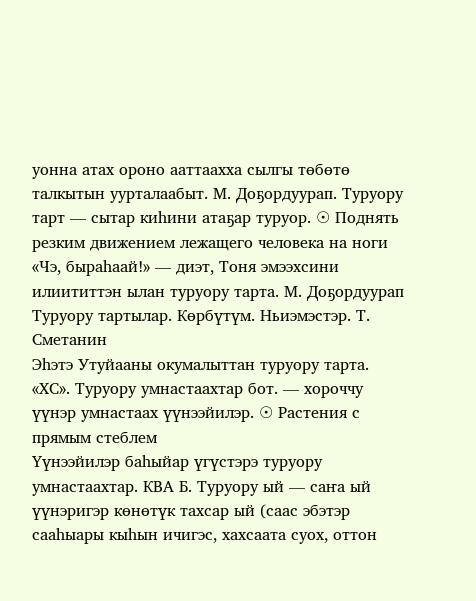уонна атах ороно ааттаахха сылгы төбөтө талкытын уурталаабыт. М. Доҕордуурап. Туруору тарт — сытар киһини атаҕар туруор. ☉ Поднять резким движением лежащего человека на ноги
«Чэ, быраһаай!» — диэт, Тоня эмээхсини илиититтэн ылан туруору тарта. М. Доҕордуурап
Туруору тартылар. Көрбүтүм. Ньиэмэстэр. Т. Сметанин
Эһэтэ Утуйааны окумалыттан туруору тарта. «ХС». Туруору умнастаахтар бот. — хороччу үүнэр умнастаах үүнээйилэр. ☉ Растения с прямым стеблем
Үүнээйилэр баһыйар үгүстэрэ туруору умнастаахтар. КВА Б. Туруору ый — саҥа ый үүнэригэр көнөтүк тахсар ый (саас эбэтэр сааһыары кыһын ичигэс, хахсаата суох, оттон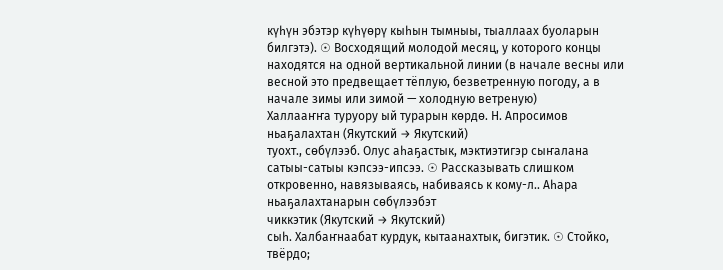күһүн эбэтэр күһүөрү кыһын тымныы, тыаллаах буоларын билгэтэ). ☉ Восходящий молодой месяц, у которого концы находятся на одной вертикальной линии (в начале весны или весной это предвещает тёплую, безветренную погоду, а в начале зимы или зимой — холодную ветреную)
Халлааҥҥа туруору ый турарын көрдө. Н. Апросимов
ньаҕалахтан (Якутский → Якутский)
туохт., сөбүлээб. Олус аһаҕастык, мэктиэтигэр сыҥалана сатыы-сатыы кэпсээ-ипсээ. ☉ Рассказывать слишком откровенно, навязываясь, набиваясь к кому-л.. Аһара ньаҕалахтанарын сөбүлээбэт
чиккэтик (Якутский → Якутский)
сыһ. Халбаҥнаабат курдук, кытаанахтык, бигэтик. ☉ Стойко, твёрдо;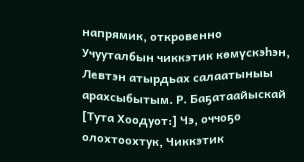напрямик, откровенно
Учууталбын чиккэтик көмүскэһэн, Левтэн атырдьах салаатыныы арахсыбытым. Р. Баҕатаайыскай
[Тута Хоодуот:] Чэ, оччоҕо олохтоохтук, Чиккэтик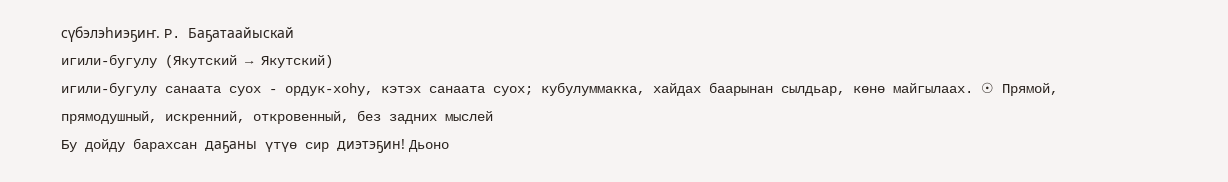сүбэлэһиэҕиҥ. Р. Баҕатаайыскай
игили-бугулу (Якутский → Якутский)
игили-бугулу санаата суох - ордук-хоһу, кэтэх санаата суох; кубулуммакка, хайдах баарынан сылдьар, көнө майгылаах. ☉ Прямой, прямодушный, искренний, откровенный, без задних мыслей
Бу дойду барахсан даҕаны үтүө сир диэтэҕин! Дьоно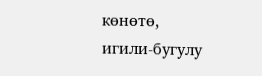көнөтө, игили-бугулу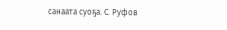санаата суоҕа. С. Руфов